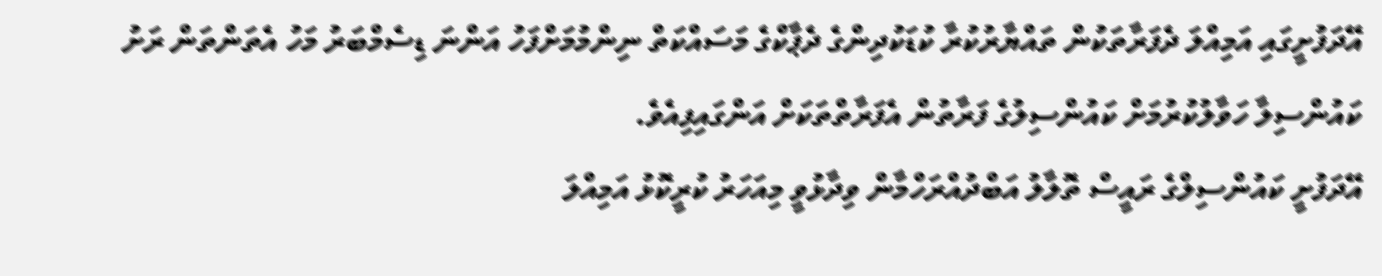އޭދަފުށީގައި އަމިއްލަ ދެފަރާތަކުން ތައްޔާރުކުރާ ކުޑަކުދިންގެ ދެޕާކްގެ މަސައްކަތް ނިންމުމަށްފަހު އަންނަ ޑިސެމްބަރު މަހު އެތަންތަން ރަށު ކައުންސިލާ ހަވާލުކުރުމަށް ކައުންސިލުގެ ފަރާތުން އެފަރާތްތަކަށް އަންގައިފިއެވެ.
އޭދަފުށީ ކައުންސިލްގެ ރައީސް ތޮލާލު އަބްދުއްރަހްމާން ވިދާޅުވީ މިއަހަރު ކުރީކޮޅު އަމިއްލަ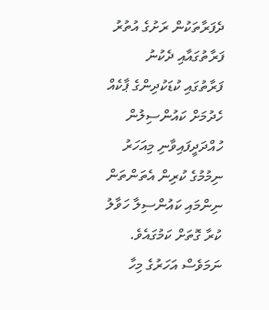ދެފަރާތަކުން ރަށުގެ އުތުރު ފަރާތުގައާއި ދެކުނު ފަރާތުގައި ކުޑަކުދިންގެ ޕާކެއް ހެދުމަށް ކައުންސިލުން ހުއްދަދީފައިވާނި މިއަހަރު ނިމުމުގެ ކުރިން އެތަންތަން ނިންމައި ކައުންސިލާ ހަވާލު ކުރާ ގޮތަށް ކަމުގައެވެ. ނަމަވެސް އަހަރުގެ މިހާ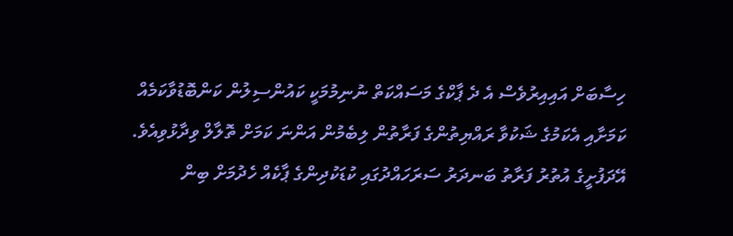ހިސާބަށް އައިއިރުވެސް އެ ދެ ޕާކްގެ މަސައްކަތް ނުނިމުމަކީ ކައުންސިލުން ކަންބޮޑުވާކަމެއް ކަމަށާއި އެކަމުގެ ޝަކުވާ ރައްޔިތުންގެ ފަރާތުން ލިބެމުން އަންނަ ކަމަށް ތޮލާލް ވިދާޅުވިއެވެ.
އޭދަފުށީގެ އުތުރު ފަރާތު ބަނދަރު ސަރަހައްދުގައި ކުޑަކުދިންގެ ޕާކެއް ހެދުމަށް ބިން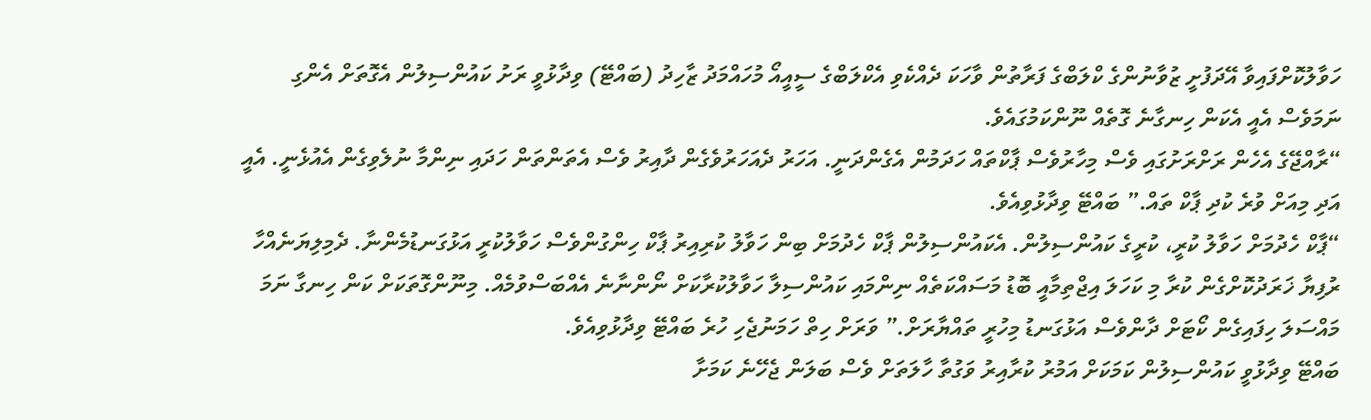ހަވާލުކޮށްފައިވާ އޭދަފުށީ ޒުވާނުންގެ ކްލަބްގެ ފަރާތުން ވާހަކަ ދެއްކެވި އެކްލަބްގެ ސީއީއޯ މުހައްމަދު ޒާހިދު (ބައްޓޭ) ވިދާޅުވީ ރަށު ކައުންސިލުން އެގޮތަށް އެންގި ނަމަވެސް އެއީ އެކަން ހިނގާނެ ގޮތެއް ނޫންކަމުގައެވެ.
“ރާއްޖޭގެ އެހެން ރަށްރަށުގައި ވެސް މިހާރުވެސް ޕާކްތައް ހަދަމުން އެގެންދަނީ. އަހަރު ދެއަހަރުވެގެން ދާއިރު ވެސް އެތަންތަން ހަދައި ނިންމާ ނުލެވިގެން އެއުޅެނީ. އެއީ އަދި މިއަށް ވުރެ ކުދި ޕާކް ތައް.” ބައްޓޭ ވިދާޅުވިއެވެ.
“ޕާކް ހެދުމަށް ހަވާލު ކުރީ، ކުރީގެ ކައުންސިލުން. އެކައުންސިލުން ޕާކް ހެދުމަށް ބިން ހަވާލު ކުރިއިރު ޕާކް ހިންގުންވެސް ހަވާލުކުރީ އަޅުގަނޑުމެންނާ. ދެމިލިޔަނެއްހާ ރުފިޔާ ޚަރަދުކޮށްގެން ކުރާ މި ކަހަލަ އިޖްތިމާއީ ބޮޑު މަސައްކަތެއް ނިންމައި ކައުންސިލާ ހަވާލުކުރާކަށް ނޯންނާނެ އެއްބަސްވުމެއް. މިނޫންގޮތަކަށް ކަން ހިނގާ ނަމަ މައްސަލަ ހިފައިގެން ކޯޓަށް ދާންވެސް އަޅުގަނޑު މިހުރީ ތައްޔާރަށް.” ވަރަށް ހިތް ހަމަނުޖެހި ހުރެ ބައްޓޭ ވިދާޅުވިއެވެ.
ބައްޓޭ ވިދާޅުވީ ކައުންސިލުން ކަމަކަށް އަމުރު ކުރާއިރު ވަގުތާ ހާލަތަށް ވެސް ބަލަން ޖެހޭނެ ކަމަށާ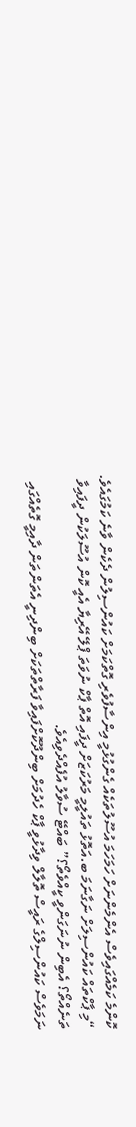ކޮންމެ ކަމެއްގައިވެސް އެންމެންނަށް ހަމަހަމަ އުސޫލުތަކެއް ގެންގުޅުމީ އިންސާފުވެރި ގޮތްކަމަށް ކައުންސިލުން ދެކެން ވާނެ ކަމުގައެވެ.
“މި ޕާކްތައް ކައުންސިލަށް ނަގާނަމަ ބ.އަތޮޅު ތައުލީމީ މަރުކަޒަށް ދީފައި އޮތް ޕާކް ނުވަތަ ޕްލޭ އޭރިޔާ އެއީ ކޮން އުސޫލަކުން ދީފައިވާ ތަނެއްތޯ؟ އެބިން ނުނަގަންވީ ކީއްވެތޯ؟” ބައްޓޭ ސުވާލު އުފެއްދެވިއެވެ.
ނަމަވެސް ކައުންސިލްގެ ރައީސް ތޮލާލް ވިދާޅުވީ ޕާކް ހެދުމަށް ބިންދޫކޮށްފައިވާ ފަރާތްތަކަށް ބިންދިނީ އެތަންތަން ދާއިމީ ގޮތެއްގައި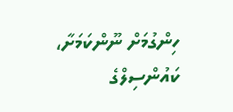ހިންގުމަށް ނޫންކަމަށާ، ކައުންސިލްގެ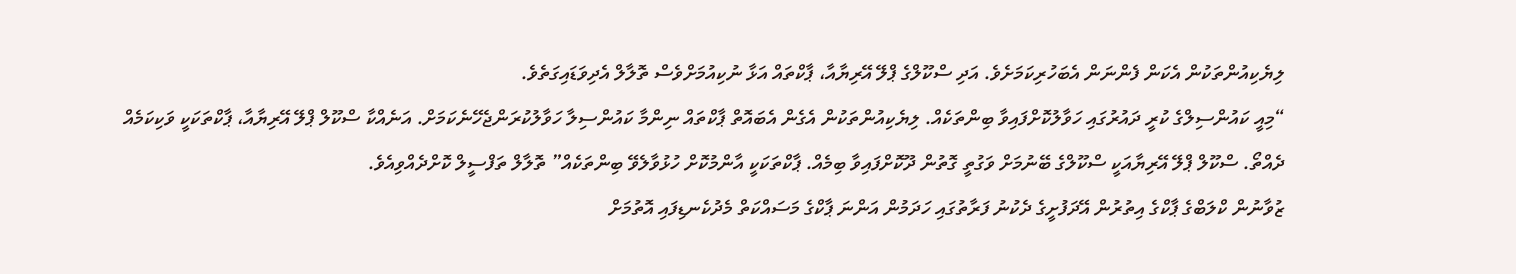ލިޔެކިއުންތަކުން އެކަން ފެންނަން އެބަހުރިކަމަށެވެ. އަދި ސްކޫލްގެ ޕްލޭ އޭރިޔާއާ، ޕާކްތައް އަޅާ ނުކިއުމަށްވެސް ތޮލާލް އެދިވަޑައިގަތެވެ.
“މިއީ ކައުންސިލްގެ ކުރީ ދައުރުގައި ހަވާލުކޮށްފައިވާ ބިންތަކެއް. ލިޔެކިއުންތަކުން އެގެން އެބައޮތް ޕާކްތައް ނިންމާ ކައުންސިލާ ހަވާލުކުރަންޖެހޭނެކަމަށް. އަނެއްކާ ސްކޫލް ޕްލޭ އޭރިޔާއާ، ޕާކްތަކަކީ ވަކިކަމެއް ދެއްތޯ. ސްކޫލް ޕްލޭ އޭރިޔާއަކީ ސްކޫލްގެ ބޭނުމަށް ވަގުތީ ގޮތުން ދޫކޮށްފައިވާ ބިމެއް. ޕާކްތަކަކީ އާންމުކޮށް ހުޅުވާލެވޭ ބިންތަކެއް” ތޮލާލް ތަފްސީލް ކޮށްދެއްވިއެވެ.
ޒުވާނުން ކްލަބްގެ ޕާކްގެ އިތުރުން އޭދަފުށީގެ ދެކުނު ފަރާތުގައި ހަދަމުން އަންނަ ޕާކްގެ މަސައްކަތް މެދުކެނޑިފައި އޮތުމަށް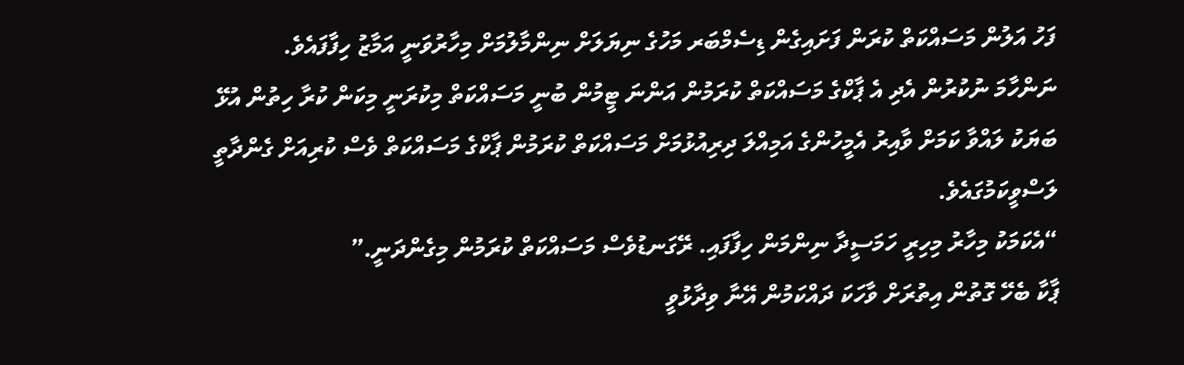ފަހު އަލުން މަސައްކަތް ކުރަން ފަށައިގެން ޑިސެމްބަރ މަހުގެ ނިޔަލަށް ނިންމާލުމަށް މިހާރުވަނީ އަމާޒު ހިފާފައެވެ.
ނަންހާމަ ނުކުރުން އެދި އެ ޕާކްގެ މަސައްކަތް ކުރަމުން އަންނަ ޓީމުން ބުނީ މަސައްކަތް މިކުރަނީ މިކަން ކުރާ ހިތުން އުޅޭ ބަޔަކު ލައްވާ ކަމަށް ވާއިރު އެމީހުންގެ އަމިއްލަ ދިރިއުޅުމަށް މަސައްކަތް ކުރަމުން ޕާކްގެ މަސައްކަތް ވެސް ކުރިއަށް ގެންދާތީ ލަސްވީކަމުގައެވެ.
“އެކަމަކު މިހާރު މިހިރީ ހަމަސީދާ ނިންމަން ހިފާފައި. ރޭގަނޑުވެސް މަސައްކަތް ކުރަމުން މިގެންދަނީ.”
ޕާކާ ބެހޭ ގޮތުން އިތުރަށް ވާހަކަ ދައްކަމުން އޭނާ ވިދާޅުވީ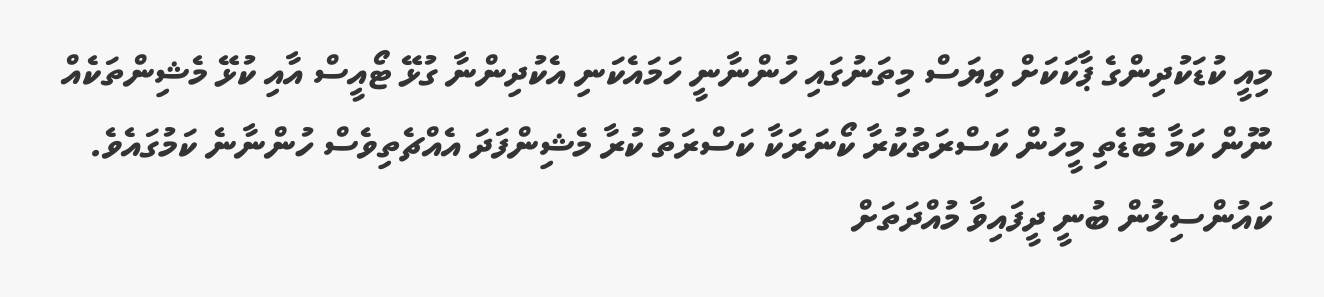މިއީ ކުޑަކުދިންގެ ޕާކަކަށް ވިޔަސް މިތަނުގައި ހުންނާނީ ހަމައެކަނި އެކުދިންނާ ގުޅޭ ޓޯއީސް އާއި ކުޅޭ މެޝިންތަކެއް ނޫން ކަމާ ބޮޑެތި މީހުން ކަސްރަތުކުރާ ކޯނަރަކާ ކަސްރަތު ކުރާ މެޝިންފަދަ އެއްޗެތިވެސް ހުންނާނެ ކަމުގައެވެ.
ކައުންސިލުން ބުނީ ދީފައިވާ މުއްދަތަށް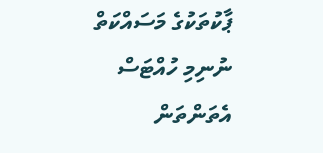ޕާކުތަކުގެ މަސައްކަތް ނުނިމި ހުއްޓަސް އެތަންތަން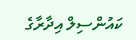ކައުންސިލް އިދާރާގެ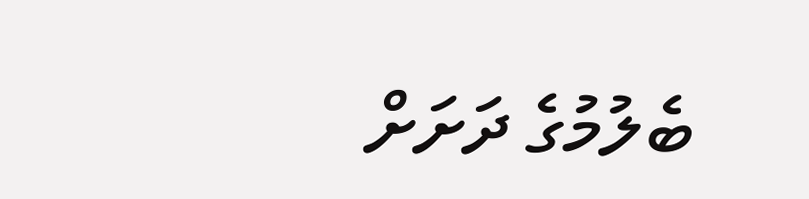ބެލުމުގެ ދަށަށް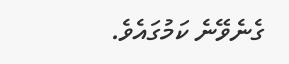ގެނެވޭނެ ކަމުގައެވެ.